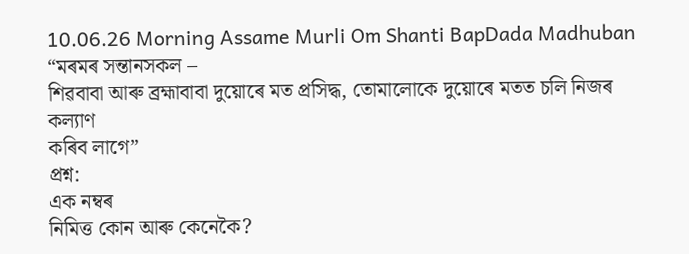10.06.26 Morning Assame Murli Om Shanti BapDada Madhuban
“মৰমৰ সন্তানসকল –
শিৱবাবা আৰু ব্ৰহ্মাবাবা দুয়োৰে মত প্ৰসিদ্ধ, তোমালোকে দুয়োৰে মতত চলি নিজৰ কল্যাণ
কৰিব লাগে”
প্ৰশ্ন:
এক নম্বৰ
নিমিত্ত কোন আৰু কেনেকৈ?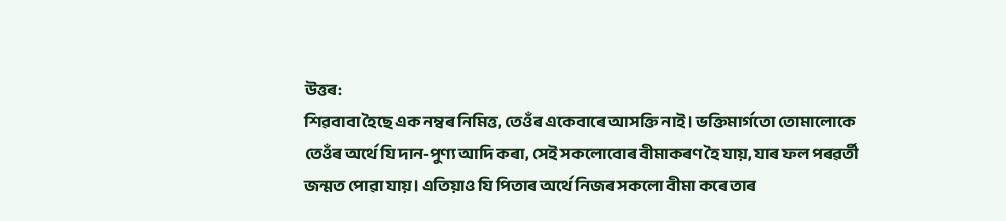উত্তৰ:
শিৱবাবা হৈছে এক নম্বৰ নিমিত্ত, তেওঁৰ একেবাৰে আসক্তি নাই। ভক্তিমাৰ্গতো তোমালোকে
তেওঁৰ অৰ্থে যি দান-পুণ্য আদি কৰা, সেই সকলোবোৰ বীমাকৰণ হৈ যায়, যাৰ ফল পৰৱৰ্তী
জন্মত পোৱা যায়। এতিয়াও যি পিতাৰ অৰ্থে নিজৰ সকলো বীমা কৰে তাৰ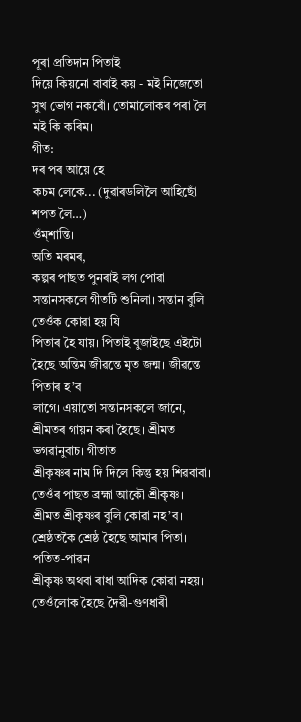পূৰা প্ৰতিদান পিতাই
দিয়ে কিয়নো বাবাই কয় - মই নিজেতো সুখ ভোগ নকৰোঁ। তোমালোকৰ পৰা লৈ মই কি কৰিম।
গীত:
দৰ পৰ আয়ে হে
কচম লেকে... (দুৱাৰডলিলৈ আহিছোঁ শপত লৈ…)
ওঁম্শান্তি।
অতি মৰমৰ,
কল্পৰ পাছত পুনৰাই লগ পোৱা সন্তানসকলে গীতটি শুনিলা। সন্তান বুলি তেওঁক কোৱা হয় যি
পিতাৰ হৈ যায়। পিতাই বুজাইছে এইটো হৈছে অন্তিম জীৱন্তে মৃত জন্ম। জীৱন্তে পিতাৰ হ’ব
লাগে। এয়াতো সন্তানসকলে জানে, শ্ৰীমতৰ গায়ন কৰা হৈছে। শ্ৰীমত ভগৱানুবাচ। গীতাত
শ্ৰীকৃষ্ণৰ নাম দি দিলে কিন্তু হয় শিৱবাবা। তেওঁৰ পাছত ব্ৰহ্মা আকৌ শ্ৰীকৃষ্ণ।
শ্ৰীমত শ্ৰীকৃষ্ণৰ বুলি কোৱা নহ’ব। শ্ৰেষ্ঠতকৈ শ্ৰেষ্ঠ হৈছে আমাৰ পিতা। পতিত-পাৱন
শ্ৰীকৃষ্ণ অথবা ৰাধা আদিক কোৱা নহয়। তেওঁলোক হৈছে দৈৱী-গুণধাৰী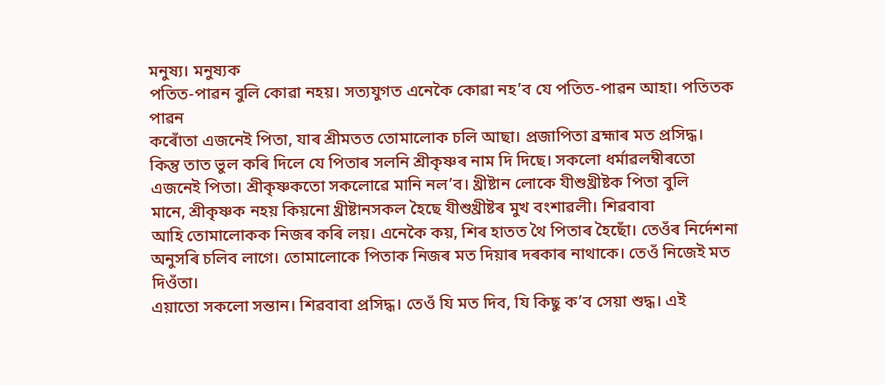মনুষ্য। মনুষ্যক
পতিত-পাৱন বুলি কোৱা নহয়। সত্যযুগত এনেকৈ কোৱা নহ’ব যে পতিত-পাৱন আহা। পতিতক পাৱন
কৰোঁতা এজনেই পিতা, যাৰ শ্ৰীমতত তোমালোক চলি আছা। প্ৰজাপিতা ব্ৰহ্মাৰ মত প্ৰসিদ্ধ।
কিন্তু তাত ভুল কৰি দিলে যে পিতাৰ সলনি শ্ৰীকৃষ্ণৰ নাম দি দিছে। সকলো ধৰ্মাৱলম্বীৰতো
এজনেই পিতা। শ্ৰীকৃষ্ণকতো সকলোৱে মানি নল’ব। খ্ৰীষ্টান লোকে যীশুখ্ৰীষ্টক পিতা বুলি
মানে, শ্ৰীকৃষ্ণক নহয় কিয়নো খ্ৰীষ্টানসকল হৈছে যীশুখ্ৰীষ্টৰ মুখ বংশাৱলী। শিৱবাবা
আহি তোমালোকক নিজৰ কৰি লয়। এনেকৈ কয়, শিৰ হাতত থৈ পিতাৰ হৈছোঁ। তেওঁৰ নিৰ্দেশনা
অনুসৰি চলিব লাগে। তোমালোকে পিতাক নিজৰ মত দিয়াৰ দৰকাৰ নাথাকে। তেওঁ নিজেই মত দিওঁতা।
এয়াতো সকলো সন্তান। শিৱবাবা প্ৰসিদ্ধ। তেওঁ যি মত দিব, যি কিছু ক’ব সেয়া শুদ্ধ। এই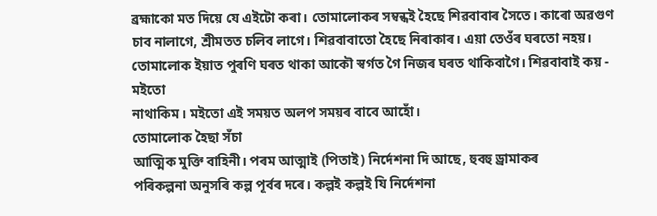ব্ৰহ্মাকো মত দিয়ে যে এইটো কৰা। তোমালোকৰ সম্বন্ধই হৈছে শিৱবাবাৰ সৈতে। কাৰো অৱগুণ
চাব নালাগে, শ্ৰীমতত চলিব লাগে। শিৱবাবাতো হৈছে নিৰাকাৰ। এয়া তেওঁৰ ঘৰতো নহয়।
তোমালোক ইয়াত পুৰণি ঘৰত থাকা আকৌ স্বৰ্গত গৈ নিজৰ ঘৰত থাকিবাগৈ। শিৱবাবাই কয় - মইতো
নাথাকিম। মইতো এই সময়ত অলপ সময়ৰ বাবে আহোঁ।
তোমালোক হৈছা সঁচা
আত্মিক মুক্তি বাহিনী। পৰম আত্মাই (পিতাই) নিৰ্দেশনা দি আছে, হুবহু ড্ৰামাকৰ
পৰিকল্পনা অনুসৰি কল্প পূৰ্বৰ দৰে। কল্পই কল্পই যি নিৰ্দেশনা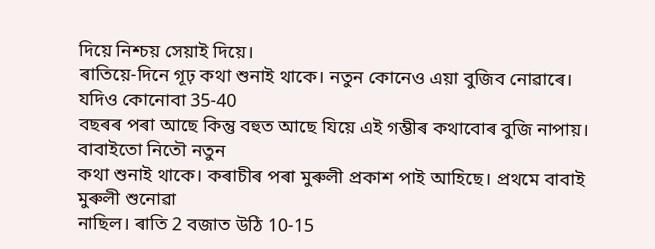দিয়ে নিশ্চয় সেয়াই দিয়ে।
ৰাতিয়ে-দিনে গূঢ় কথা শুনাই থাকে। নতুন কোনেও এয়া বুজিব নোৱাৰে। যদিও কোনোবা 35-40
বছৰৰ পৰা আছে কিন্তু বহুত আছে যিয়ে এই গম্ভীৰ কথাবোৰ বুজি নাপায়। বাবাইতো নিতৌ নতুন
কথা শুনাই থাকে। কৰাচীৰ পৰা মুৰুলী প্ৰকাশ পাই আহিছে। প্ৰথমে বাবাই মুৰুলী শুনোৱা
নাছিল। ৰাতি 2 বজাত উঠি 10-15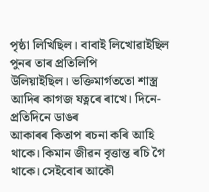পৃষ্ঠা লিখিছিল। বাবাই লিখোৱাইছিল পুনৰ তাৰ প্ৰতিলিপি
উলিয়াইছিল। ভক্তিমাৰ্গততো শাস্ত্ৰ আদিৰ কাগজ যত্নৰে ৰাখে। দিনে-প্ৰতিদিনে ডাঙৰ
আকাৰৰ কিতাপ ৰচনা কৰি আহি থাকে। কিমান জীৱন বৃত্তান্ত ৰচি গৈ থাকে। সেইবোৰ আকৌ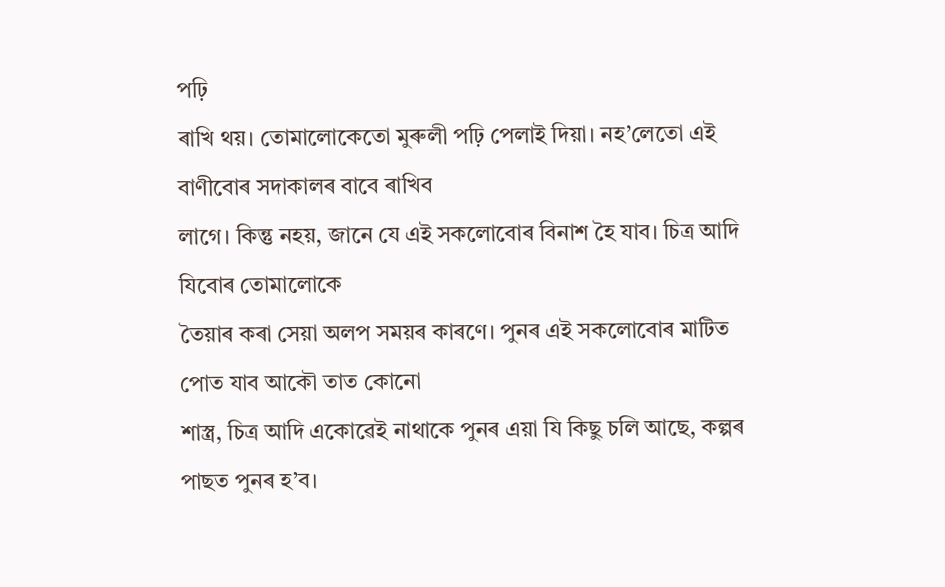পঢ়ি
ৰাখি থয়। তোমালোকেতো মুৰুলী পঢ়ি পেলাই দিয়া। নহ’লেতো এই বাণীবোৰ সদাকালৰ বাবে ৰাখিব
লাগে। কিন্তু নহয়, জানে যে এই সকলোবোৰ বিনাশ হৈ যাব। চিত্ৰ আদি যিবোৰ তোমালোকে
তৈয়াৰ কৰা সেয়া অলপ সময়ৰ কাৰণে। পুনৰ এই সকলোবোৰ মাটিত পোত যাব আকৌ তাত কোনো
শাস্ত্ৰ, চিত্ৰ আদি একোৱেই নাথাকে পুনৰ এয়া যি কিছু চলি আছে, কল্পৰ পাছত পুনৰ হ’ব।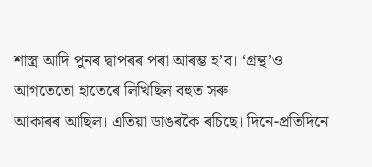শাস্ত্ৰ আদি পুনৰ দ্বাপৰৰ পৰা আৰম্ভ হ’ব। ‘গ্ৰন্থ’ও আগতেতো হাতেৰে লিখিছিল বহুত সৰু
আকাৰৰ আছিল। এতিয়া ডাঙৰকৈ ৰচিছে। দিনে-প্ৰতিদিনে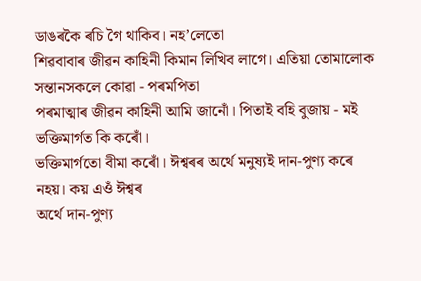ডাঙৰকৈ ৰচি গৈ থাকিব। নহ’লেতো
শিৱবাবাৰ জীৱন কাহিনী কিমান লিখিব লাগে। এতিয়া তোমালোক সন্তানসকলে কোৱা - পৰমপিতা
পৰমাত্মাৰ জীৱন কাহিনী আমি জানোঁ। পিতাই বহি বুজায় - মই ভক্তিমাৰ্গত কি কৰোঁ।
ভক্তিমাৰ্গতো বীমা কৰোঁ। ঈশ্বৰৰ অৰ্থে মনুষ্যই দান-পুণ্য কৰে নহয়। কয় এওঁ ঈশ্বৰ
অৰ্থে দান-পুণ্য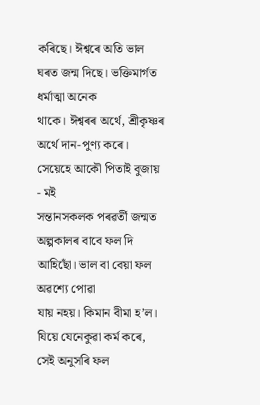কৰিছে। ঈশ্বৰে অতি ভাল ঘৰত জন্ম দিছে। ভক্তিমাৰ্গত ধৰ্মাত্মা অনেক
থাকে। ঈশ্বৰৰ অৰ্থে, শ্ৰীকৃষ্ণৰ অৰ্থে দান-পুণ্য কৰে। সেয়েহে আকৌ পিতাই বুজায় - মই
সন্তানসকলক পৰৱৰ্তী জন্মত অল্পকালৰ বাবে ফল দি আহিছোঁ। ভাল বা বেয়া ফল অৱশ্যে পোৱা
যায় নহয়। কিমান বীমা হ’ল। যিয়ে যেনেকুৱা কৰ্ম কৰে, সেই অনুসৰি ফল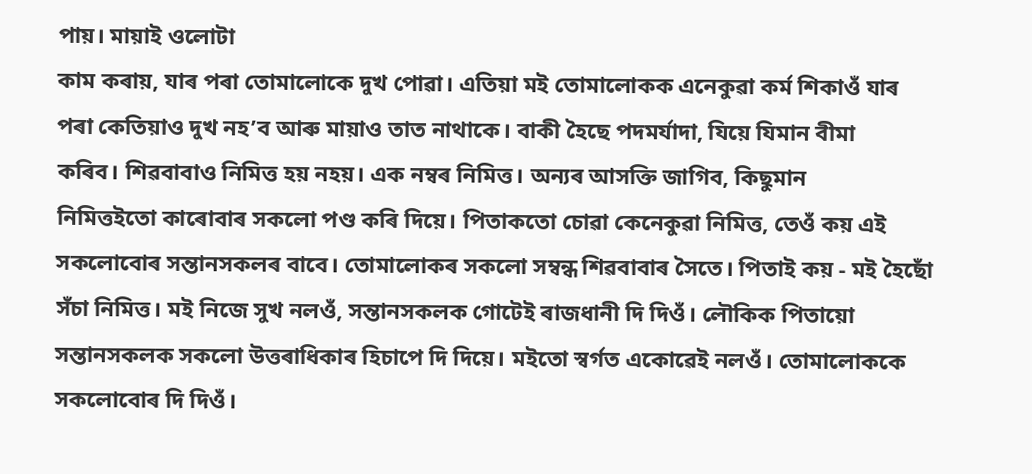পায়। মায়াই ওলোটা
কাম কৰায়, যাৰ পৰা তোমালোকে দুখ পোৱা। এতিয়া মই তোমালোকক এনেকুৱা কৰ্ম শিকাওঁ যাৰ
পৰা কেতিয়াও দুখ নহ’ব আৰু মায়াও তাত নাথাকে। বাকী হৈছে পদমৰ্যাদা, যিয়ে যিমান বীমা
কৰিব। শিৱবাবাও নিমিত্ত হয় নহয়। এক নম্বৰ নিমিত্ত। অন্যৰ আসক্তি জাগিব, কিছুমান
নিমিত্তইতো কাৰোবাৰ সকলো পণ্ড কৰি দিয়ে। পিতাকতো চোৱা কেনেকুৱা নিমিত্ত, তেওঁ কয় এই
সকলোবোৰ সন্তানসকলৰ বাবে। তোমালোকৰ সকলো সম্বন্ধ শিৱবাবাৰ সৈতে। পিতাই কয় - মই হৈছোঁ
সঁচা নিমিত্ত। মই নিজে সুখ নলওঁ, সন্তানসকলক গোটেই ৰাজধানী দি দিওঁ। লৌকিক পিতায়ো
সন্তানসকলক সকলো উত্তৰাধিকাৰ হিচাপে দি দিয়ে। মইতো স্বৰ্গত একোৱেই নলওঁ। তোমালোককে
সকলোবোৰ দি দিওঁ।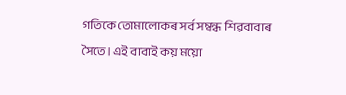গতিকে তোমালোকৰ সৰ্ব সম্বন্ধ শিৱবাবাৰ সৈতে। এই বাবাই কয় ময়ো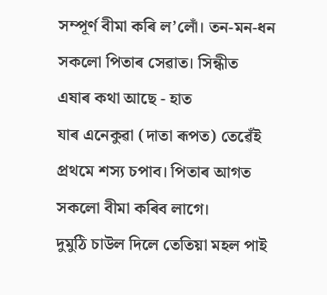সম্পূৰ্ণ বীমা কৰি ল’লোঁ। তন-মন-ধন সকলো পিতাৰ সেৱাত। সিন্ধীত এষাৰ কথা আছে - হাত
যাৰ এনেকুৱা (দাতা ৰূপত) তেৱেঁই প্ৰথমে শস্য চপাব। পিতাৰ আগত সকলো বীমা কৰিব লাগে।
দুমুঠি চাউল দিলে তেতিয়া মহল পাই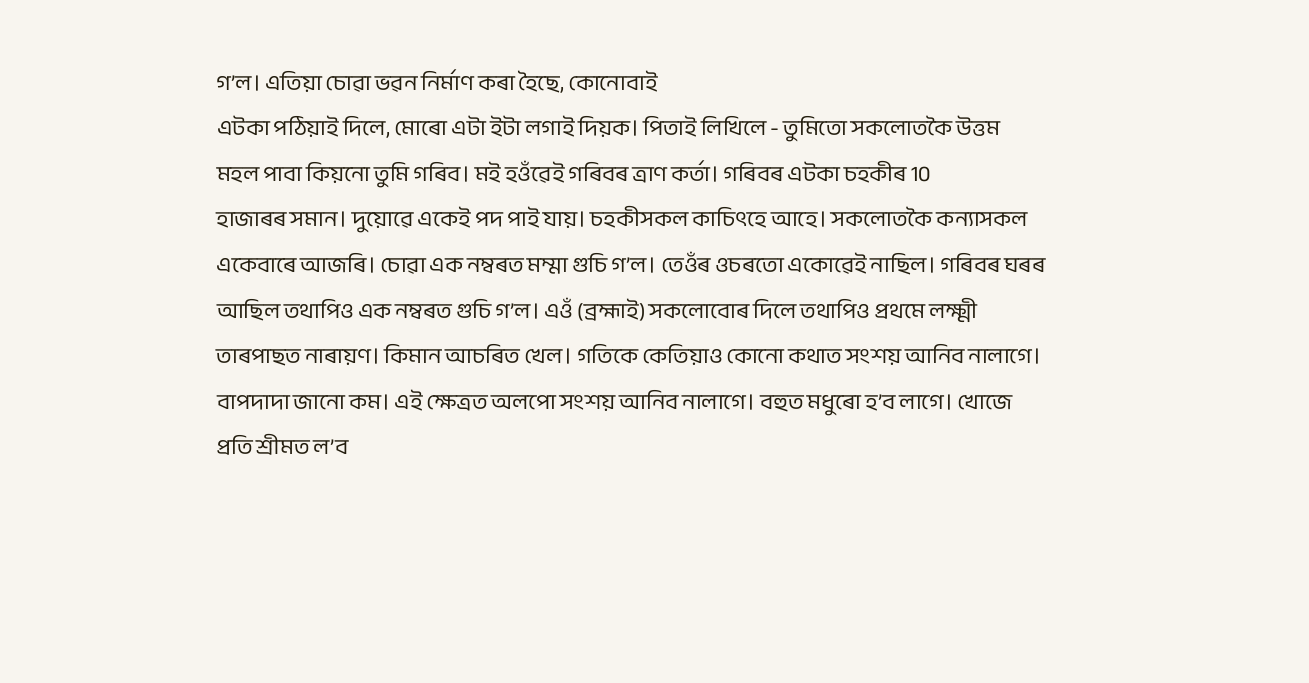গ’ল। এতিয়া চোৱা ভৱন নিৰ্মাণ কৰা হৈছে, কোনোবাই
এটকা পঠিয়াই দিলে, মোৰো এটা ইটা লগাই দিয়ক। পিতাই লিখিলে - তুমিতো সকলোতকৈ উত্তম
মহল পাবা কিয়নো তুমি গৰিব। মই হওঁৱেই গৰিবৰ ত্ৰাণ কৰ্তা। গৰিবৰ এটকা চহকীৰ 10
হাজাৰৰ সমান। দুয়োৱে একেই পদ পাই যায়। চহকীসকল কাচিৎহে আহে। সকলোতকৈ কন্যাসকল
একেবাৰে আজৰি। চোৱা এক নম্বৰত মম্মা গুচি গ’ল। তেওঁৰ ওচৰতো একোৱেই নাছিল। গৰিবৰ ঘৰৰ
আছিল তথাপিও এক নম্বৰত গুচি গ’ল। এওঁ (ব্ৰহ্মাই) সকলোবোৰ দিলে তথাপিও প্ৰথমে লক্ষ্মী
তাৰপাছত নাৰায়ণ। কিমান আচৰিত খেল। গতিকে কেতিয়াও কোনো কথাত সংশয় আনিব নালাগে।
বাপদাদা জানো কম। এই ক্ষেত্ৰত অলপো সংশয় আনিব নালাগে। বহুত মধুৰো হ’ব লাগে। খোজে
প্ৰতি শ্ৰীমত ল’ব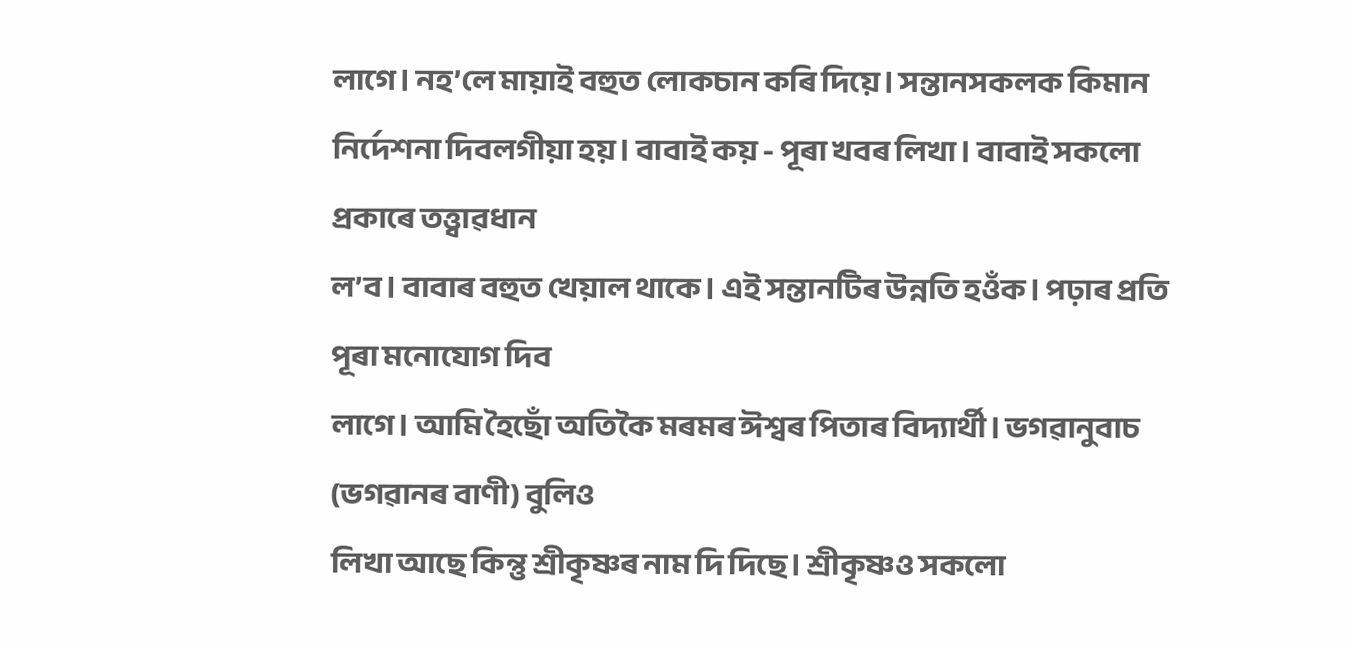লাগে। নহ’লে মায়াই বহুত লোকচান কৰি দিয়ে। সন্তানসকলক কিমান
নিৰ্দেশনা দিবলগীয়া হয়। বাবাই কয় - পূৰা খবৰ লিখা। বাবাই সকলো প্ৰকাৰে তত্ত্বাৱধান
ল’ব। বাবাৰ বহুত খেয়াল থাকে। এই সন্তানটিৰ উন্নতি হওঁক। পঢ়াৰ প্ৰতি পূৰা মনোযোগ দিব
লাগে। আমি হৈছোঁ অতিকৈ মৰমৰ ঈশ্বৰ পিতাৰ বিদ্যাৰ্থী। ভগৱানুবাচ (ভগৱানৰ বাণী) বুলিও
লিখা আছে কিন্তু শ্ৰীকৃষ্ণৰ নাম দি দিছে। শ্ৰীকৃষ্ণও সকলো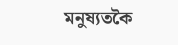মনুষ্যতকৈ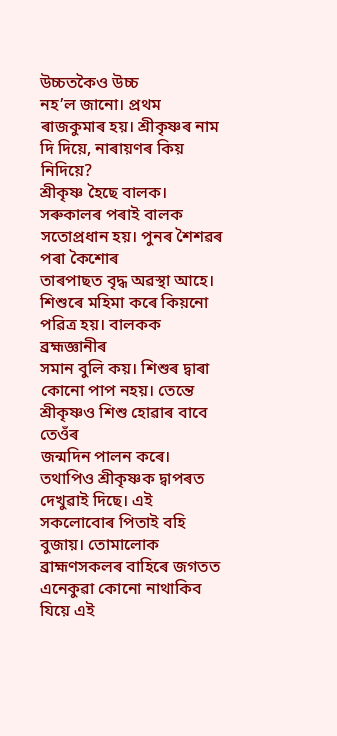উচ্চতকৈও উচ্চ
নহ’ল জানো। প্ৰথম ৰাজকুমাৰ হয়। শ্ৰীকৃষ্ণৰ নাম দি দিয়ে, নাৰায়ণৰ কিয় নিদিয়ে?
শ্ৰীকৃষ্ণ হৈছে বালক। সৰুকালৰ পৰাই বালক সতোপ্ৰধান হয়। পুনৰ শৈশৱৰ পৰা কৈশোৰ
তাৰপাছত বৃদ্ধ অৱস্থা আহে। শিশুৰে মহিমা কৰে কিয়নো পৱিত্ৰ হয়। বালকক ব্ৰহ্মজ্ঞানীৰ
সমান বুলি কয়। শিশুৰ দ্বাৰা কোনো পাপ নহয়। তেন্তে শ্ৰীকৃষ্ণও শিশু হোৱাৰ বাবে তেওঁৰ
জন্মদিন পালন কৰে। তথাপিও শ্ৰীকৃষ্ণক দ্বাপৰত দেখুৱাই দিছে। এই সকলোবোৰ পিতাই বহি
বুজায়। তোমালোক ব্ৰাহ্মণসকলৰ বাহিৰে জগতত এনেকুৱা কোনো নাথাকিব যিয়ে এই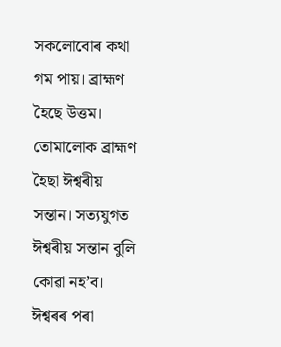সকলোবোৰ কথা
গম পায়। ব্ৰাহ্মণ হৈছে উত্তম। তোমালোক ব্ৰাহ্মণ হৈছা ঈশ্বৰীয় সন্তান। সত্যযুগত
ঈশ্বৰীয় সন্তান বুলি কোৱা নহ’ব। ঈশ্বৰৰ পৰা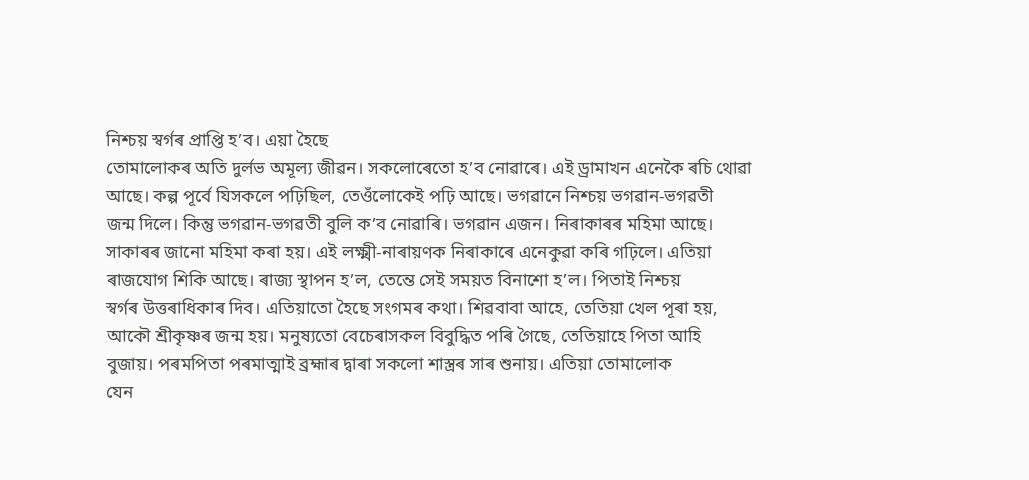নিশ্চয় স্বৰ্গৰ প্ৰাপ্তি হ’ব। এয়া হৈছে
তোমালোকৰ অতি দুৰ্লভ অমূল্য জীৱন। সকলোৰেতো হ’ব নোৱাৰে। এই ড্ৰামাখন এনেকৈ ৰচি থোৱা
আছে। কল্প পূৰ্বে যিসকলে পঢ়িছিল, তেওঁলোকেই পঢ়ি আছে। ভগৱানে নিশ্চয় ভগৱান-ভগৱতী
জন্ম দিলে। কিন্তু ভগৱান-ভগৱতী বুলি ক’ব নোৱাৰি। ভগৱান এজন। নিৰাকাৰৰ মহিমা আছে।
সাকাৰৰ জানো মহিমা কৰা হয়। এই লক্ষ্মী-নাৰায়ণক নিৰাকাৰে এনেকুৱা কৰি গঢ়িলে। এতিয়া
ৰাজযোগ শিকি আছে। ৰাজ্য স্থাপন হ’ল, তেন্তে সেই সময়ত বিনাশো হ’ল। পিতাই নিশ্চয়
স্বৰ্গৰ উত্তৰাধিকাৰ দিব। এতিয়াতো হৈছে সংগমৰ কথা। শিৱবাবা আহে, তেতিয়া খেল পূৰা হয়,
আকৌ শ্ৰীকৃষ্ণৰ জন্ম হয়। মনুষ্যতো বেচেৰাসকল বিবুদ্ধিত পৰি গৈছে, তেতিয়াহে পিতা আহি
বুজায়। পৰমপিতা পৰমাত্মাই ব্ৰহ্মাৰ দ্বাৰা সকলো শাস্ত্ৰৰ সাৰ শুনায়। এতিয়া তোমালোক
যেন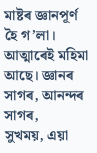মাষ্টৰ জ্ঞানপূৰ্ণ হৈ গ’লা। আত্মাৰেই মহিমা আছে। জ্ঞানৰ সাগৰ, আনন্দৰ সাগৰ,
সুখময়, এয়া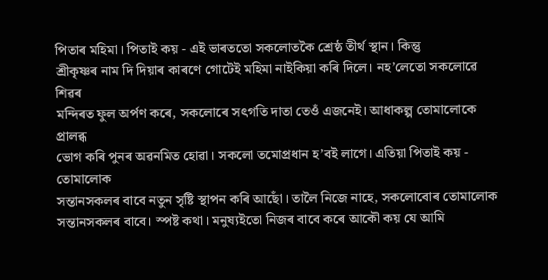পিতাৰ মহিমা। পিতাই কয় - এই ভাৰততো সকলোতকৈ শ্ৰেষ্ঠ তীৰ্থ স্থান। কিন্তু
শ্ৰীকৃষ্ণৰ নাম দি দিয়াৰ কাৰণে গোটেই মহিমা নাইকিয়া কৰি দিলে। নহ’লেতো সকলোৱে শিৱৰ
মন্দিৰত ফুল অৰ্পণ কৰে, সকলোৰে সৎগতি দাতা তেওঁ এজনেই। আধাকল্প তোমালোকে প্ৰালব্ধ
ভোগ কৰি পুনৰ অৱনমিত হোৱা। সকলো তমোপ্ৰধান হ’বই লাগে। এতিয়া পিতাই কয় - তোমালোক
সন্তানসকলৰ বাবে নতুন সৃষ্টি স্থাপন কৰি আছোঁ। তালৈ নিজে নাহে, সকলোবোৰ তোমালোক
সন্তানসকলৰ বাবে। স্পষ্ট কথা। মনুষ্যইতো নিজৰ বাবে কৰে আকৌ কয় যে আমি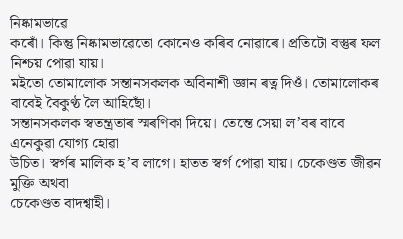নিষ্কামভাৱে
কৰোঁ। কিন্তু নিষ্কামভাৱেতো কোনেও কৰিব নোৱাৰে। প্ৰতিটো বস্তুৰ ফল নিশ্চয় পোৱা যায়।
মইতো তোমালোক সন্তানসকলক অবিনাশী জ্ঞান ৰত্ন দিওঁ। তোমালোকৰ বাবেই বৈকুণ্ঠ লৈ আহিছোঁ।
সন্তানসকলক স্বতন্ত্ৰতাৰ স্মৰণিকা দিয়ে। তেন্তে সেয়া ল’বৰ বাবে এনেকুৱা যোগ্য হোৱা
উচিত। স্বৰ্গৰ মালিক হ’ব লাগে। হাতত স্বৰ্গ পোৱা যায়। চেকেণ্ডত জীৱন মুক্তি অথবা
চেকেণ্ডত বাদশ্বাহী।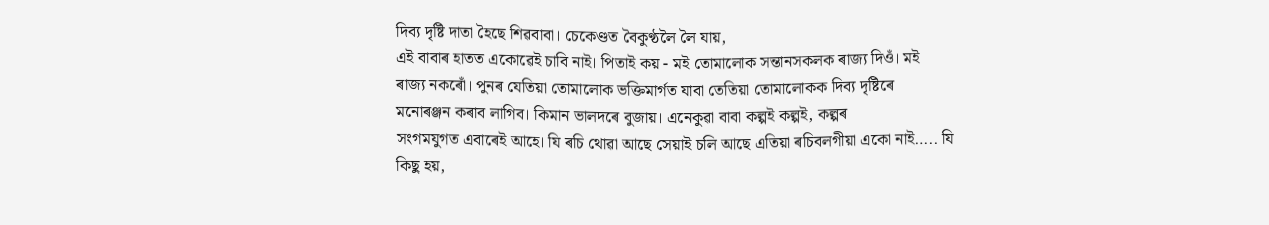দিব্য দৃষ্টি দাতা হৈছে শিৱবাবা। চেকেণ্ডত বৈকুণ্ঠলৈ লৈ যায়,
এই বাবাৰ হাতত একোৱেই চাবি নাই। পিতাই কয় - মই তোমালোক সন্তানসকলক ৰাজ্য দিওঁ। মই
ৰাজ্য নকৰোঁ। পুনৰ যেতিয়া তোমালোক ভক্তিমাৰ্গত যাবা তেতিয়া তোমালোকক দিব্য দৃষ্টিৰে
মনোৰঞ্জন কৰাব লাগিব। কিমান ভালদৰে বুজায়। এনেকুৱা বাবা কল্পই কল্পই, কল্পৰ
সংগমযুগত এবাৰেই আহে। যি ৰচি থোৱা আছে সেয়াই চলি আছে এতিয়া ৰচিবলগীয়া একো নাই….. যি
কিছু হয়,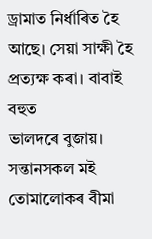ড্ৰামাত নিৰ্ধাৰিত হৈ আছে। সেয়া সাক্ষী হৈ প্ৰত্যক্ষ কৰা। বাবাই বহুত
ভালদৰে বুজায়। সন্তানসকল মই তোমালোকৰ বীমা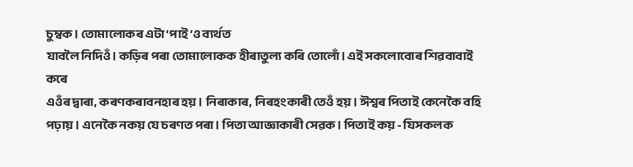চুম্বক। তোমালোকৰ এটা ‘পাই’ও ব্যৰ্থত
যাবলৈ নিদিওঁ। কড়িৰ পৰা তোমালোকক হীৰাতুল্য কৰি তোলোঁ। এই সকলোবোৰ শিৱবাবাই কৰে
এওঁৰ দ্বাৰা, কৰণকৰাবনহাৰ হয়। নিৰাকাৰ, নিৰহংকাৰী তেওঁ হয়। ঈশ্বৰ পিতাই কেনেকৈ বহি
পঢ়ায়। এনেকৈ নকয় যে চৰণত পৰা। পিতা আজ্ঞাকাৰী সেৱক। পিতাই কয় - যিসকলক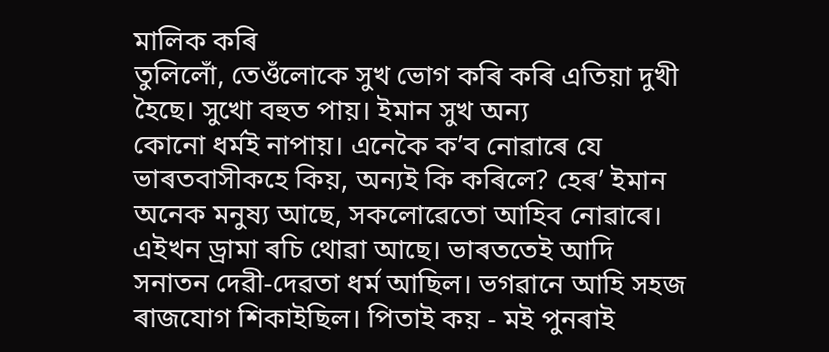মালিক কৰি
তুলিলোঁ, তেওঁলোকে সুখ ভোগ কৰি কৰি এতিয়া দুখী হৈছে। সুখো বহুত পায়। ইমান সুখ অন্য
কোনো ধৰ্মই নাপায়। এনেকৈ ক’ব নোৱাৰে যে ভাৰতবাসীকহে কিয়, অন্যই কি কৰিলে? হেৰ’ ইমান
অনেক মনুষ্য আছে, সকলোৱেতো আহিব নোৱাৰে। এইখন ড্ৰামা ৰচি থোৱা আছে। ভাৰততেই আদি
সনাতন দেৱী-দেৱতা ধৰ্ম আছিল। ভগৱানে আহি সহজ ৰাজযোগ শিকাইছিল। পিতাই কয় - মই পুনৰাই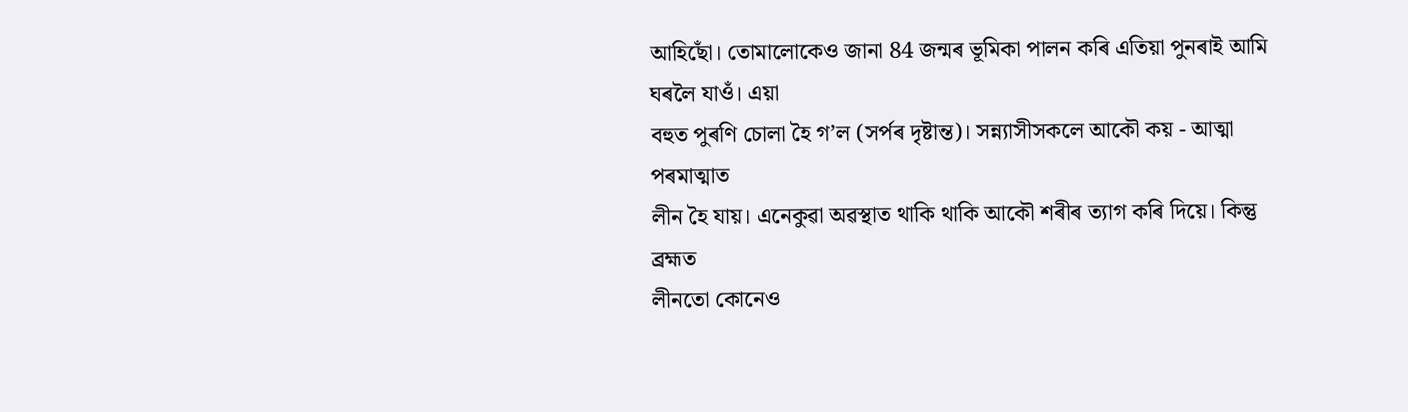আহিছোঁ। তোমালোকেও জানা 84 জন্মৰ ভূমিকা পালন কৰি এতিয়া পুনৰাই আমি ঘৰলৈ যাওঁ। এয়া
বহুত পুৰণি চোলা হৈ গ’ল (সৰ্পৰ দৃষ্টান্ত)। সন্ন্যাসীসকলে আকৌ কয় - আত্মা পৰমাত্মাত
লীন হৈ যায়। এনেকুৱা অৱস্থাত থাকি থাকি আকৌ শৰীৰ ত্যাগ কৰি দিয়ে। কিন্তু ব্ৰহ্মত
লীনতো কোনেও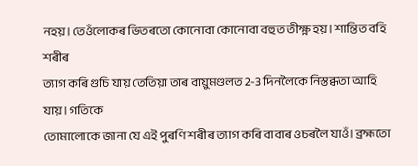নহয়। তেওঁলোকৰ ভিতৰতো কোনোবা কোনোবা বহুত তীক্ষ্ণ হয়। শান্তিত বহি শৰীৰ
ত্যাগ কৰি গুচি যায় তেতিয়া তাৰ বায়ুমণ্ডলত 2-3 দিনলৈকে নিস্তব্ধতা আহি যায়। গতিকে
তোমালোকে জানা যে এই পুৰণি শৰীৰ ত্যাগ কৰি বাবাৰ ওচৰলৈ যাওঁ। ব্ৰহ্মতো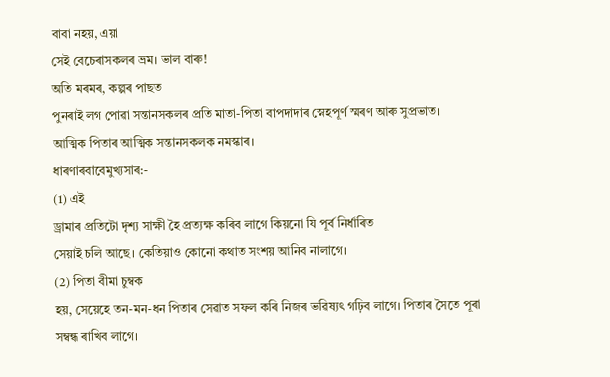বাবা নহয়, এয়া
সেই বেচেৰাসকলৰ ভ্ৰম। ভাল বাৰু!
অতি মৰমৰ, কল্পৰ পাছত
পুনৰাই লগ পোৱা সন্তানসকলৰ প্ৰতি মাতা-পিতা বাপদাদাৰ স্নেহপূৰ্ণ স্মৰণ আৰু সুপ্ৰভাত।
আত্মিক পিতাৰ আত্মিক সন্তানসকলক নমস্কাৰ।
ধাৰণাৰবাবেমুখ্যসাৰ:-
(1) এই
ড্ৰামাৰ প্ৰতিটো দৃশ্য সাক্ষী হৈ প্ৰত্যক্ষ কৰিব লাগে কিয়নো যি পূৰ্ব নিৰ্ধাৰিত
সেয়াই চলি আছে। কেতিয়াও কোনো কথাত সংশয় আনিব নালাগে।
(2) পিতা বীমা চুম্বক
হয়, সেয়েহে তন-মন-ধন পিতাৰ সেৱাত সফল কৰি নিজৰ ভৱিষ্যৎ গঢ়িব লাগে। পিতাৰ সৈতে পূৰা
সম্বন্ধ ৰাখিব লাগে।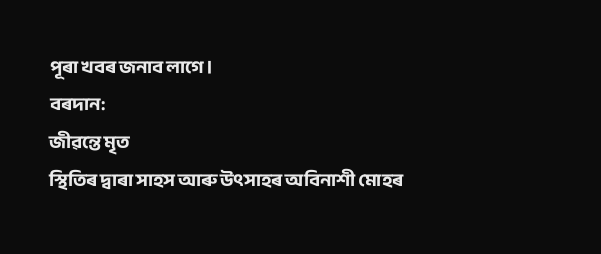পূৰা খবৰ জনাব লাগে।
বৰদান:
জীৱন্তে মৃত
স্থিতিৰ দ্বাৰা সাহস আৰু উৎসাহৰ অবিনাশী মোহৰ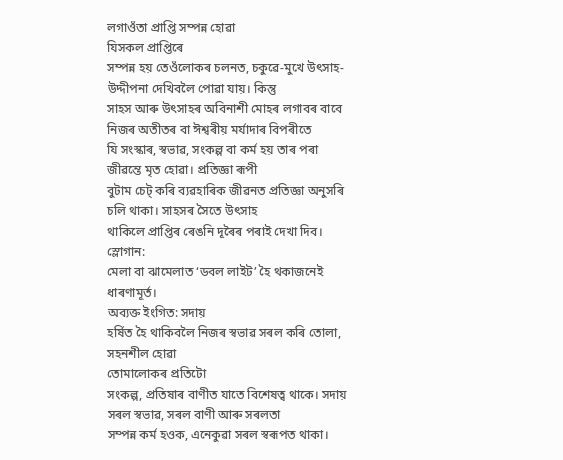লগাওঁতা প্ৰাপ্তি সম্পন্ন হোৱা
যিসকল প্ৰাপ্তিৰে
সম্পন্ন হয় তেওঁলোকৰ চলনত, চকুৱে-মুখে উৎসাহ-উদ্দীপনা দেখিবলৈ পোৱা যায়। কিন্তু
সাহস আৰু উৎসাহৰ অবিনাশী মোহৰ লগাবৰ বাবে নিজৰ অতীতৰ বা ঈশ্বৰীয় মৰ্যাদাৰ বিপৰীতে
যি সংস্কাৰ, স্বভাৱ, সংকল্প বা কৰ্ম হয় তাৰ পৰা জীৱন্তে মৃত হোৱা। প্ৰতিজ্ঞা ৰূপী
বুটাম চেট্ কৰি ব্যৱহাৰিক জীৱনত প্ৰতিজ্ঞা অনুসৰি চলি থাকা। সাহসৰ সৈতে উৎসাহ
থাকিলে প্ৰাপ্তিৰ ৰেঙনি দূৰৈৰ পৰাই দেখা দিব।
স্লোগান:
মেলা বা ঝামেলাত ‘ডবল লাইট’ হৈ থকাজনেই ধাৰণামূৰ্ত।
অব্যক্ত ইংগিত: সদায়
হৰ্ষিত হৈ থাকিবলৈ নিজৰ স্বভাৱ সৰল কৰি তোলা, সহনশীল হোৱা
তোমালোকৰ প্ৰতিটো
সংকল্প, প্ৰতিষাৰ বাণীত যাতে বিশেষত্ব থাকে। সদায় সৰল স্বভাৱ, সৰল বাণী আৰু সৰলতা
সম্পন্ন কৰ্ম হওক, এনেকুৱা সৰল স্বৰূপত থাকা।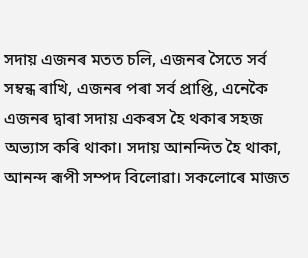সদায় এজনৰ মতত চলি, এজনৰ সৈতে সৰ্ব
সম্বন্ধ ৰাখি, এজনৰ পৰা সৰ্ব প্ৰাপ্তি, এনেকৈ এজনৰ দ্বাৰা সদায় একৰস হৈ থকাৰ সহজ
অভ্যাস কৰি থাকা। সদায় আনন্দিত হৈ থাকা, আনন্দ ৰূপী সম্পদ বিলোৱা। সকলোৰে মাজত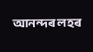আনন্দৰ লহৰ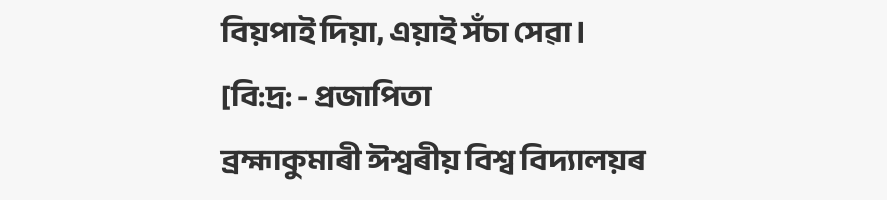বিয়পাই দিয়া, এয়াই সঁচা সেৱা।
[বি:দ্ৰ: - প্ৰজাপিতা
ব্ৰহ্মাকুমাৰী ঈশ্বৰীয় বিশ্ব বিদ্যালয়ৰ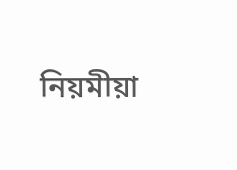নিয়মীয়া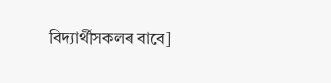বিদ্যাৰ্থীসকলৰ বাবে]